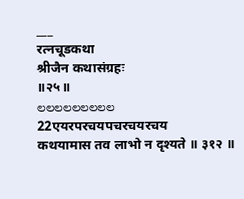___
रत्नचूडकथा
श्रीजैन कथासंग्रहः
॥२५॥
లలలలలలలలల 22एयरपरचयपचरचयरचय
कथयामास तव लाभो न दृश्यते ॥ ३१२ ॥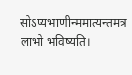सोऽप्यभाणीन्ममात्यन्तमत्र लाभो भविष्यति।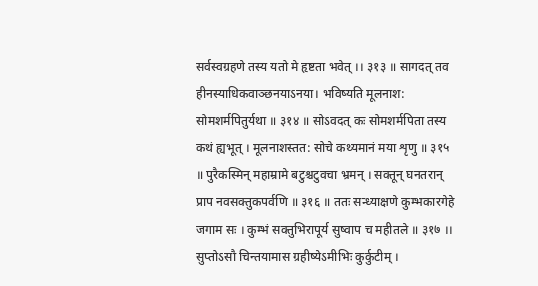सर्वस्वग्रहणे तस्य यतो मे हृष्टता भवेत् ।। ३१३ ॥ सागदत् तव हीनस्याधिकवाञ्छनयाऽनया। भविष्यति मूलनाश: सोमशर्मपितुर्यथा ॥ ३१४ ॥ सोऽवदत् कः सोमशर्मपिता तस्य कथं ह्यभूत् । मूलनाशस्तत: सोचे कथ्यमानं मया शृणु ॥ ३१५ ॥ पुरैकस्मिन् महाम्रामे बटुश्चटुवचा भ्रमन् । सक्तून् घनतरान् प्राप नवसक्तुकपर्वणि ॥ ३१६ ॥ ततः सन्ध्याक्षणे कुम्भकारगेहे जगाम सः । कुम्भं सक्तुभिरापूर्य सुष्वाप च महीतले ॥ ३१७ ।। सुप्तोऽसौ चिन्तयामास ग्रहीष्येऽमीभिः कुर्कुटीम् ।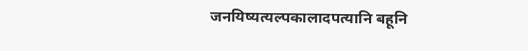जनयिष्यत्यल्पकालादपत्यानि बहूनि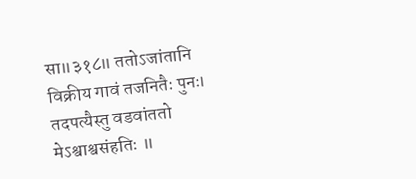सा॥३१८॥ ततोऽजांतानि विक्रीय गावं तजनितैः पुनः। तदपत्यैस्तु वडवांततो मेऽश्वाश्वसंहतिः ॥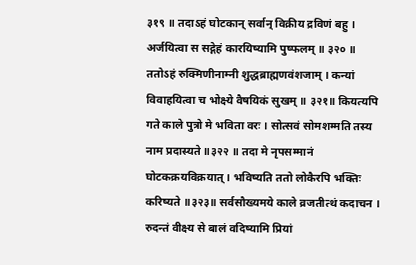३१९ ॥ तदाऽहं घोटकान् सर्वान् विक्रीय द्रविणं बहु । अर्जयित्वा स सद्गेहं कारयिष्यामि पुष्फलम् ॥ ३२० ॥ ततोऽहं रुक्मिणीनाम्नी शुद्धब्राह्मणवंशजाम् । कन्यां विवाहयित्वा च भोक्ष्ये वैषयिकं सुखम् ॥ ३२१॥ कियत्यपि गते काले पुत्रो मे भविता वरः । सोत्सवं सोमशम्मति तस्य नाम प्रदास्यते ॥३२२ ॥ तदा मे नृपसम्मानं घोटकक्रयविक्रयात् । भविष्यति ततो लोकैरपि भक्तिः करिष्यते ॥३२३॥ सर्वसौख्यमये काले व्रजतीत्थं कदाचन । रुदन्तं वीक्ष्य से बालं वदिष्यामि प्रियां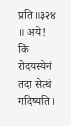प्रति॥३२४ ॥ अये! किं रोदयस्येनं तदा सेत्थं गदिष्यति।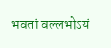भवतां वल्लभोऽयं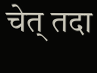चेत् तदा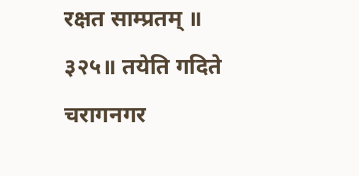रक्षत साम्प्रतम् ॥ ३२५॥ तयेति गदिते
चरागनगर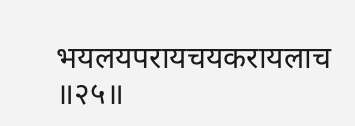भयलयपरायचयकरायलाच
॥२५॥